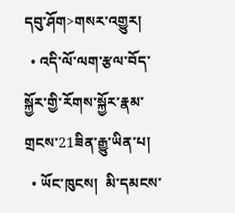དབུ་ཤོག>གསར་འགྱུར།
  • འདི་ལོ་ལག་རྩལ་བོད་སྐྱོར་གྱི་རོགས་སྐྱོར་རྣམ་གྲངས་21ཟིན་རྒྱུ་ཡིན་པ།
  • ཡོང་ཁུངས།  མི་དམངས་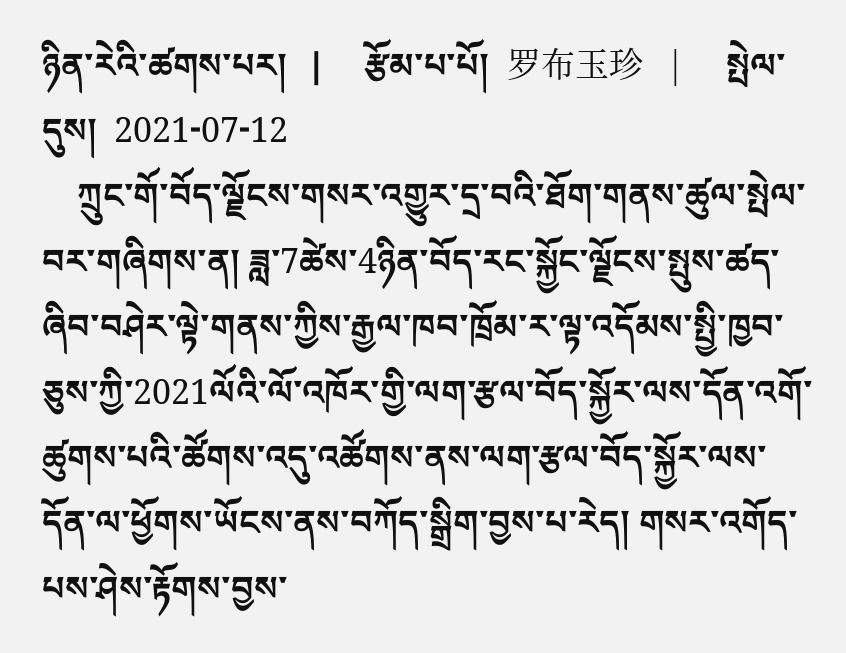ཉིན་རེའི་ཚགས་པར།   |     རྩོམ་པ་པོ།  罗布玉珍   |     སྤེལ་དུས།  2021-07-12
    ཀྲུང་གོ་བོད་ལྗོངས་གསར་འགྱུར་དྲ་བའི་ཐོག་གནས་ཚུལ་སྤེལ་བར་གཞིགས་ན། ཟླ་7ཚེས་4ཉིན་བོད་རང་སྐྱོང་ལྗོངས་སྤུས་ཚད་ཞིབ་བཤེར་ལྟེ་གནས་ཀྱིས་རྒྱལ་ཁབ་ཁྲོམ་ར་ལྟ་འདོམས་སྤྱི་ཁྱབ་ཅུས་ཀྱི་2021ལོའི་ལོ་འཁོར་གྱི་ལག་རྩལ་བོད་སྐྱོར་ལས་དོན་འགོ་ཚུགས་པའི་ཚོགས་འདུ་འཚོགས་ནས་ལག་རྩལ་བོད་སྐྱོར་ལས་དོན་ལ་ཕྱོགས་ཡོངས་ནས་བཀོད་སྒྲིག་བྱས་པ་རེད། གསར་འགོད་པས་ཤེས་རྟོགས་བྱས་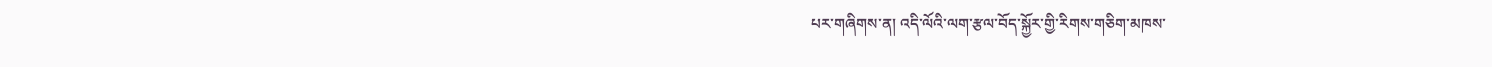པར་གཞིགས་ན། འདི་ལོའི་ལག་རྩལ་བོད་སྐྱོར་གྱི་རིགས་གཅིག་མཁས་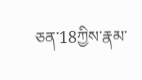ཅན་18ཀྱིས་རྣམ་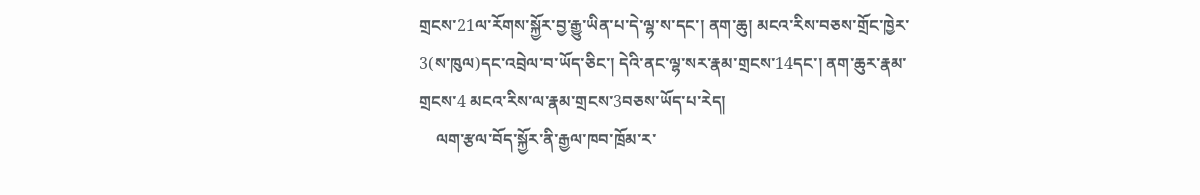གྲངས་21ལ་རོགས་སྐྱོར་བྱ་རྒྱུ་ཡིན་པ་དེ་ལྷ་ས་དང་། ནག་ཆུ། མངའ་རིས་བཅས་གྲོང་ཁྱེར་3(ས་ཁུལ)དང་འབྲེལ་བ་ཡོད་ཅིང་། དེའི་ནང་ལྷ་སར་རྣམ་གྲངས་14དང་། ནག་ཆུར་རྣམ་གྲངས་4 མངའ་རིས་ལ་རྣམ་གྲངས་3བཅས་ཡོད་པ་རེད།
    ལག་རྩལ་བོད་སྐྱོར་ནི་རྒྱལ་ཁབ་ཁྲོམ་ར་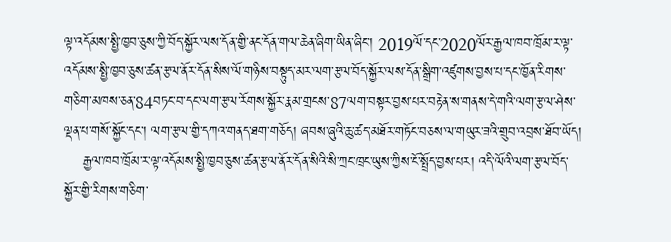ལྟ་འདོམས་སྤྱི་ཁྱབ་ཅུས་ཀྱི་བོད་སྐྱོར་ལས་དོན་གྱི་ནང་དོན་གལ་ཆེན་ཞིག་ཡིན་ཞིང་། 2019ལོ་དང་2020ལོར་རྒྱལ་ཁབ་ཁྲོམ་ར་ལྟ་འདོམས་སྤྱི་ཁྱབ་ཅུས་ཚན་རྩལ་ནོར་དོན་སིས་ལོ་གཉིས་བསྟུད་མར་ལག་རྩལ་བོད་སྐྱོར་ལས་དོན་སྒྲིག་འཛུགས་བྱས་པ་དང་ཁྱོན་རིགས་གཅིག་མཁས་ཅན་84བཏང་བ་དང་ལག་རྩལ་རོགས་སྐྱོར་རྣམ་གྲངས་87ལག་བསྟར་བྱས་པར་བརྟེན་ས་གནས་དེ་གའི་ལག་རྩལ་ཤེས་ལྡན་པ་གསོ་སྐྱོང་དང་། ལག་རྩལ་གྱི་དཀའ་གནད་ཐག་གཅོད། ཞབས་ཞུའི་ཆུ་ཚད་མཐོར་གཏོང་བཅས་ལ་གཡུར་ཟའི་གྲུབ་འབྲས་ཐོབ་ཡོད།
    རྒྱལ་ཁབ་ཁྲོམ་ར་ལྟ་འདོམས་སྤྱི་ཁྱབ་ཅུས་ཚན་རྩལ་ནོར་དོན་སིའི་སི་ཀྲང་ཁྲང་ཡུས་ཀྱིས་ངོ་སྤྲོད་བྱས་པར། འདི་ལོའི་ལག་རྩལ་བོད་སྐྱོར་གྱི་རིགས་གཅིག་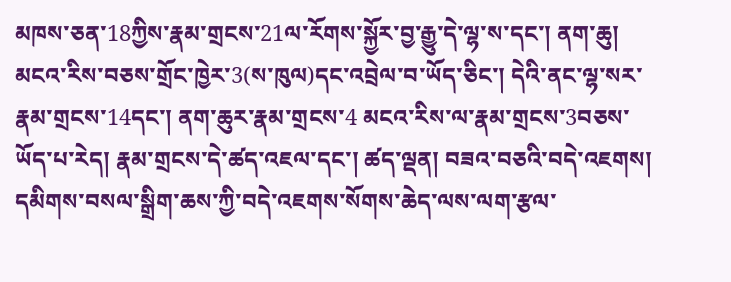མཁས་ཅན་18ཀྱིས་རྣམ་གྲངས་21ལ་རོགས་སྐྱོར་བྱ་རྒྱུ་དེ་ལྷ་ས་དང་། ནག་ཆུ། མངའ་རིས་བཅས་གྲོང་ཁྱེར་3(ས་ཁུལ)དང་འབྲེལ་བ་ཡོད་ཅིང་། དེའི་ནང་ལྷ་སར་རྣམ་གྲངས་14དང་། ནག་ཆུར་རྣམ་གྲངས་4 མངའ་རིས་ལ་རྣམ་གྲངས་3བཅས་ཡོད་པ་རེད། རྣམ་གྲངས་དེ་ཚད་འཇལ་དང་། ཚད་ལྡན། བཟའ་བཅའི་བདེ་འཇགས། དམིགས་བསལ་སྒྲིག་ཆས་ཀྱི་བདེ་འཇགས་སོགས་ཆེད་ལས་ལག་རྩལ་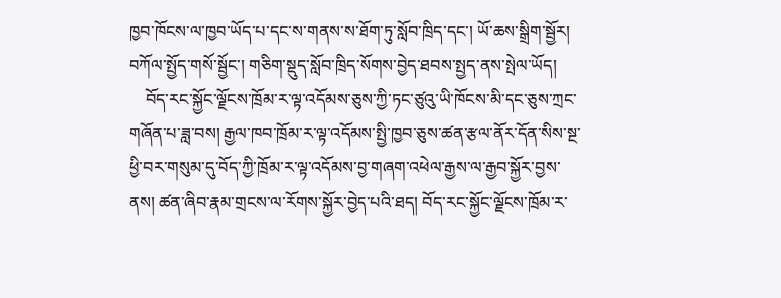ཁྱབ་ཁོངས་ལ་ཁྱབ་ཡོད་པ་དང་ས་གནས་ས་ཐོག་ཏུ་སློབ་ཁྲིད་དང་། ཡོ་ཆས་སྒྲིག་སྦྱོར། བཀོལ་སྤྱོད་གསོ་སྦྱོང་། གཅིག་སྡུད་སློབ་ཁྲིད་སོགས་བྱེད་ཐབས་སྤྱད་ནས་སྤེལ་ཡོད།
    བོད་རང་སྐྱོང་ལྗོངས་ཁྲོམ་ར་ལྟ་འདོམས་ཅུས་ཀྱི་ཏང་ཙུའུ་ཡི་ཁོངས་མི་དང་ཅུས་ཀྲང་གཞོན་པ་ཟླ་བས། རྒྱལ་ཁབ་ཁྲོམ་ར་ལྟ་འདོམས་སྤྱི་ཁྱབ་ཅུས་ཚན་རྩལ་ནོར་དོན་སིས་སྔ་ཕྱི་བར་གསུམ་དུ་བོད་ཀྱི་ཁྲོམ་ར་ལྟ་འདོམས་བྱ་གཞག་འཕེལ་རྒྱས་ལ་རྒྱབ་སྐྱོར་བྱས་ནས། ཚན་ཞིབ་རྣམ་གྲངས་ལ་རོགས་སྐྱོར་བྱེད་པའི་ཐད། བོད་རང་སྐྱོང་ལྗོངས་ཁྲོམ་ར་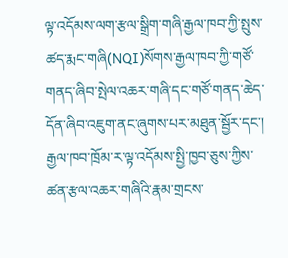ལྟ་འདོམས་ལག་རྩལ་སྒྲིག་གཞི་རྒྱལ་ཁབ་ཀྱི་སྤུས་ཚད་རྨང་གཞི(NQI)སོགས་རྒྱལ་ཁབ་ཀྱི་གཙོ་གནད་ཞིབ་སྤེལ་འཆར་གཞི་དང་གཙོ་གནད་ཆེད་དོན་ཞིབ་འཇུག་ནང་ཞུགས་པར་མཐུན་སྦྱོར་དང་། རྒྱལ་ཁབ་ཁྲོམ་ར་ལྟ་འདོམས་སྤྱི་ཁྱབ་ཅུས་ཀྱིས་ཚན་རྩལ་འཆར་གཞིའི་རྣམ་གྲངས་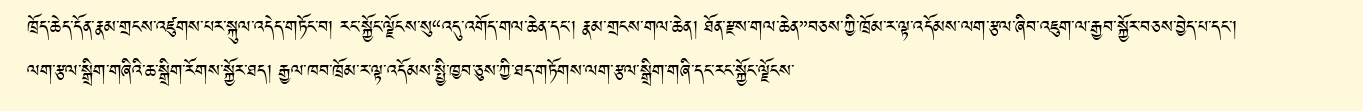ཁྲོད་ཆེད་དོན་རྣམ་གྲངས་འཛུགས་པར་སྐུལ་འདེད་གཏོང་བ། རང་སྐྱོང་ལྗོངས་སུ“འདུ་འགོད་གལ་ཆེན་དང་། རྣམ་གྲངས་གལ་ཆེན། ཐོན་རྫས་གལ་ཆེན”བཅས་ཀྱི་ཁྲོམ་ར་ལྟ་འདོམས་ལག་རྩལ་ཞིབ་འཇུག་ལ་རྒྱབ་སྐྱོར་བཅས་བྱེད་པ་དང་། ལག་རྩལ་སྒྲིག་གཞིའི་ཆ་སྒྲིག་རོགས་སྐྱོར་ཐད། རྒྱལ་ཁབ་ཁྲོམ་ར་ལྟ་འདོམས་སྤྱི་ཁྱབ་ཅུས་ཀྱི་ཐད་གཏོགས་ལག་རྩལ་སྒྲིག་གཞི་དང་རང་སྐྱོང་ལྗོངས་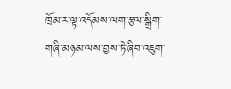ཁྲོམ་ར་ལྟ་འདོམས་ལག་རྩལ་སྒྲིག་གཞི་མཉམ་ལས་བྱས་ཏེ་ཞིབ་འཇུག་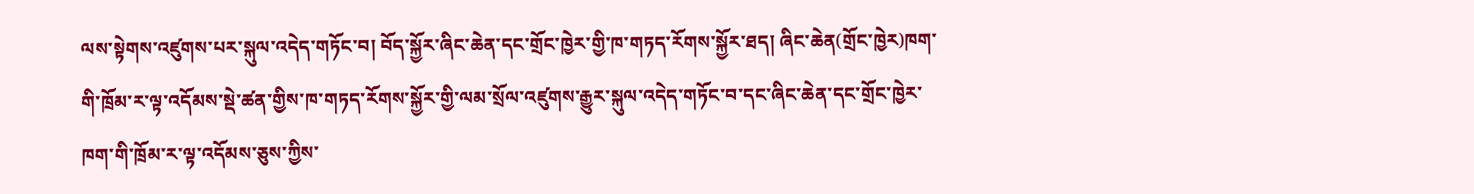ལས་སྟེགས་འཛུགས་པར་སྐུལ་འདེད་གཏོང་བ། བོད་སྐྱོར་ཞིང་ཆེན་དང་གྲོང་ཁྱེར་གྱི་ཁ་གཏད་རོགས་སྐྱོར་ཐད། ཞིང་ཆེན(གྲོང་ཁྱེར)ཁག་གི་ཁྲོམ་ར་ལྟ་འདོམས་སྡེ་ཚན་གྱིས་ཁ་གཏད་རོགས་སྐྱོར་གྱི་ལམ་སྲོལ་འཛུགས་རྒྱུར་སྐུལ་འདེད་གཏོང་བ་དང་ཞིང་ཆེན་དང་གྲོང་ཁྱེར་ཁག་གི་ཁྲོམ་ར་ལྟ་འདོམས་ཅུས་ཀྱིས་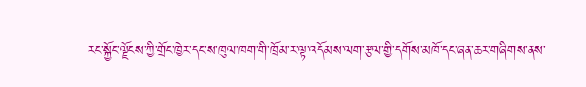རང་སྐྱོང་ལྗོངས་ཀྱི་གྲོང་ཁྱེར་དང་ས་ཁུལ་ཁག་གི་ཁྲོམ་ར་ལྟ་འདོམས་ལག་རྩལ་གྱི་དགོས་མཁོ་དང་ཞན་ཆར་གཞིགས་ནས་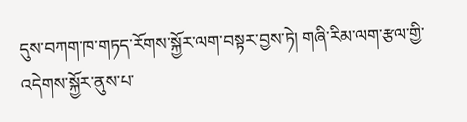དུས་བཀག་ཁ་གཏད་རོགས་སྐྱོར་ལག་བསྟར་བྱས་ཏེ། གཞི་རིམ་ལག་རྩལ་གྱི་འདེགས་སྐྱོར་ནུས་པ་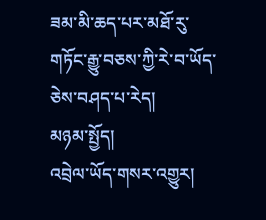ཟམ་མི་ཆད་པར་མཐོ་རུ་གཏོང་རྒྱུ་བཅས་ཀྱི་རེ་བ་ཡོད་ཅེས་བཤད་པ་རེད།
མཉམ་སྤྱོད།
འབྲེལ་ཡོད་གསར་འགྱུར།